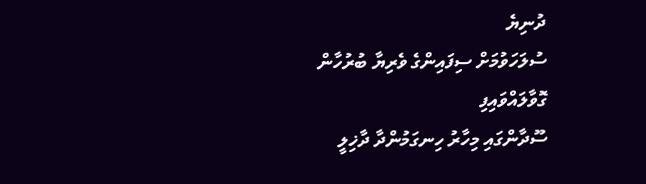ދުނިޔެ
ސުލަހަވުމަށް ސިފައިންގެ ވެރިޔާ ބުރުހާން ގޮވާލައްވައިފި
ސޫދާންގައި މިހާރު ހިނގަމުންދާ ދާޚިލީ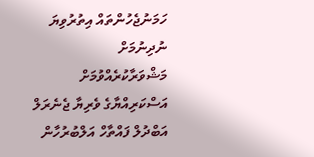ހަމަނުޖެހުންތައް އިތުރުވިޔަ ނުދިނުމަށް މަޝްވަރާކުރެއްވުމަށް އަސްކަރިއްޔާގެ ވެރިޔާ ޖެނެރަލް އަބްދުލް ފައްތާހް އަލްބުރުހާން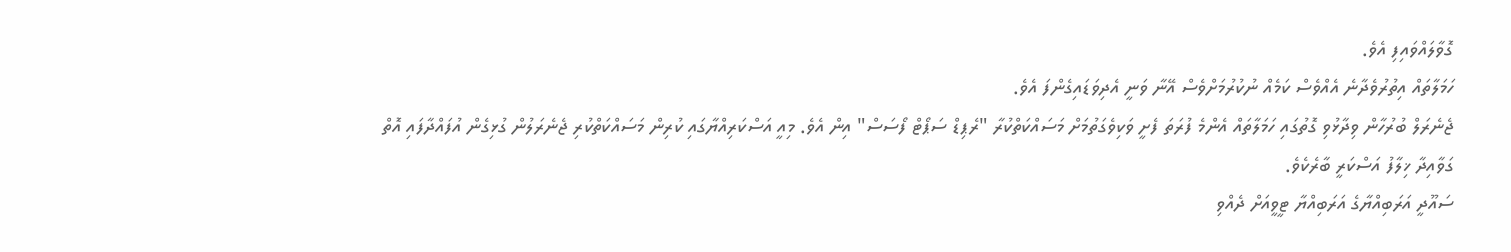ގޮވާލައްވައިފި އެވެ.
ހަމަލާތައް އިތުރުވެދާނެ އެއްވެސް ކަމެއް ނުކުރުމަށްވެސް އޭނާ ވަނީ އެދިވަޑައިގެންފަ އެވެ.
ޖެނެރަލް ބުރުހާން ވިދާޅުވި ގޮތުގައި ހަމަލާތައް އެންމެ ފުރަތަ ފެށީ ވަކިވެގަތުމަށް މަސައްކަތްކުރާ "ރެޕިޑް ސަޕޯޓް ފޯސަސް" އިން އެވެ. މިއީ އަސްކަރިއްޔާގައި ކުރިން މަސައްކަތްކުރި ޖެނެރަލުން ގުޅިގެން އުފައްދާފައި އޮތް ގަވާއިދާ ޚިލާފު އަސްކަރީ ބާރެކެވެ.
ސައޫދީ އަރަބިއްޔާގެ އަރަބިއްޔާ ޓީވީއަށް ދެއްވި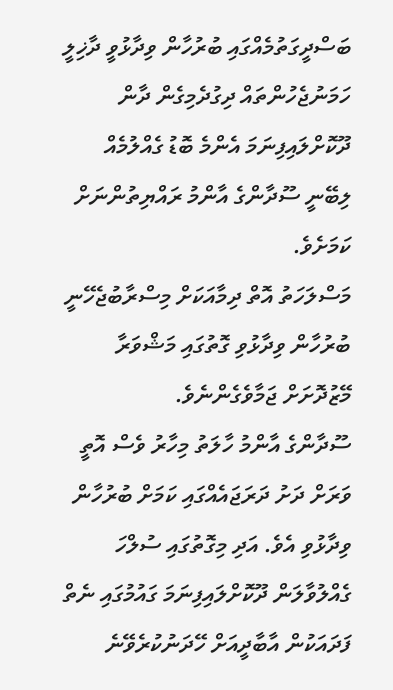ބަސްދީގަތުމެއްގައި ބުރުހާން ވިދާޅުވީ ދާޚިލީ ހަމަނުޖެހުންތައް ދިގުދެމިގެން ދާން ދޫކޮށްލައިފިނަމަ އެންމެ ބޮޑު ގެއްލުމެއް ލިބޭނީ ސޫދާންގެ އާންމު ރައްޔިތުންނަށް ކަމަށެވެ.
މަސްލަހަތު އޮތް ދިމާއަކަށް މިސްރާބުޖެހޭނީ ބުރުހާން ވިދާޅުވި ގޮތުގައި މަޝްވަރާ މޭޒުދޮށަށް ޖަމާވެގެންނެވެ.
ސޫދާންގެ އާންމު ހާލަތު މިހާރު ވެސް އޮތީ ވަރަށް ދަށު ދަރަޖައެއްގައި ކަމަށް ބުރުހާން ވިދާޅުވި އެވެ. އަދި މިގޮތުގައި ސުލްހަ ގެއްލުވާލަން ދޫކޮށްލައިފިނަމަ ގައުމުގައި ނެތް ފަދައަކުން އާބާދީއަށް ހޭދަނުކުރެވޭނެ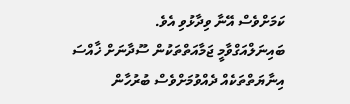ކަމަށްވެސް އޭނާ ވިދާޅުވި އެވެ.
ބައިނަލްއަގްވާމީ ޖަމާއަތްތަކުން ސޫދާނަށް ޚާއްސަ އިނާޔަތްތަކެއް ދެއްވުމަށްވެސް ބުރުހާން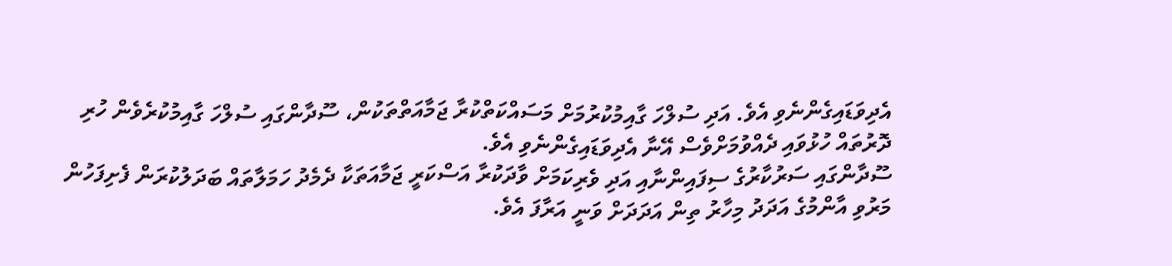އެދިވަޑައިގެންނެވި އެވެ. އަދި ސުލްހަ ގާއިމުކުރުމަށް މަސައްކަތްކުރާ ޖަމާއަތްތަކުން، ސޫދާންގައި ސުލްހަ ގާއިމުކުރެވެން ހުރި ދޮރުތައް ހުޅުވައި ދެއްވުމަށްވެސް އޭނާ އެދިވަޑައިގެންނެވި އެވެ.
ސޫދާންގައި ސަރުކާރުގެ ސިފައިންނާއި އަދި ވެރިކަމަށް ވާދަކުރާ އަސްކަރީ ޖަމާއަތަކާ ދެމެދު ހަމަލާތައް ބަދަލުކުރަން ފެށިފަހުން މަރުވި އާންމުގެ އަދަދު މިހާރު ތިން އަދަދަށް ވަނީ އަރާފަ އެވެ.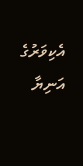އެކިވަރުގެ އަނިޔާ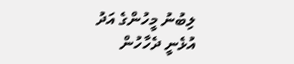ލިބުނު މީހުންގެ އަދު އުޅެނީ ދެހާހުން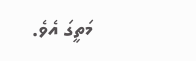މަތީގަ އެވެ.